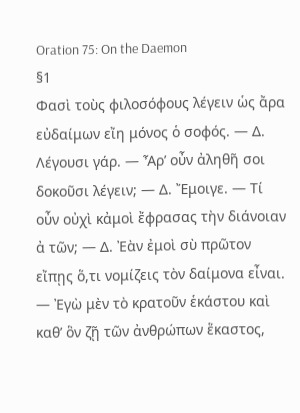Oration 75: On the Daemon
§1
Φασὶ τοὺς φιλοσόφους λέγειν ὡς ἄρα εὐδαίμων εἴη μόνος ὁ σοφός. — Δ. Λέγουσι γάρ. — Ἆρ’ οὖν ἀληθῆ σοι δοκοῦσι λέγειν; — Δ. Ἔμοιγε. — Τί οὖν οὐχὶ κἀμοὶ ἔφρασας τὴν διάνοιαν ἀ τῶν; — Δ. Ἐὰν ἐμοὶ σὺ πρῶτον εἴπῃς ὅ,τι νομίζεις τὸν δαίμονα εἶναι. — Ἐγὼ μὲν τὸ κρατοῦν ἑκάστου καὶ καθ’ ὃν ζῇ τῶν ἀνθρώπων ἕκαστος,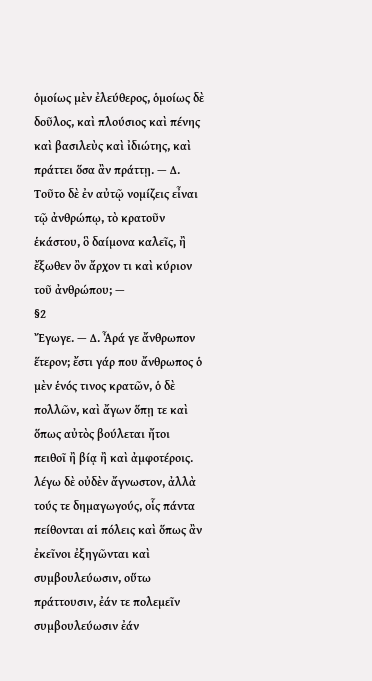ὁμοίως μὲν ἐλεύθερος, ὁμοίως δὲ δοῦλος, καὶ πλούσιος καὶ πένης καὶ βασιλεὺς καὶ ἰδιώτης, καὶ πράττει ὅσα ἂν πράττῃ. — Δ. Τοῦτο δὲ ἐν αὐτῷ νομίζεις εἶναι τῷ ἀνθρώπῳ, τὸ κρατοῦν ἑκάστου, ὃ δαίμονα καλεῖς, ἢ ἔξωθεν ὂν ἄρχον τι καὶ κύριον τοῦ ἀνθρώπου; —
§2
Ἔγωγε. — Δ. Ἆρά γε ἄνθρωπον ἕτερον; ἔστι γάρ που ἄνθρωπος ὁ μὲν ἑνός τινος κρατῶν, ὁ δὲ πολλῶν, καὶ ἄγων ὅπῃ τε καὶ ὅπως αὐτὸς βούλεται ἤτοι πειθοῖ ἢ βίᾳ ἢ καὶ ἀμφοτέροις. λέγω δὲ οὐδὲν ἄγνωστον, ἀλλὰ τούς τε δημαγωγούς, οἷς πάντα πείθονται αἱ πόλεις καὶ ὅπως ἂν ἐκεῖνοι ἐξηγῶνται καὶ συμβουλεύωσιν, οὕτω πράττουσιν, ἐάν τε πολεμεῖν συμβουλεύωσιν ἐάν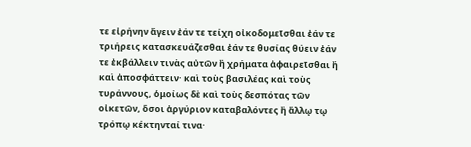τε εἰρήνην ἄγειν ἐάν τε τείχη οἰκοδομεῖσθαι ἐάν τε τριήρεις κατασκευάζεσθαι ἐάν τε θυσίας θύειν ἐάν τε ἐκβάλλειν τινὰς αὐτῶν ἢ χρήματα ἀφαιρεῖσθαι ἢ καὶ ἀποσφάττειν· καὶ τοὺς βασιλέας καὶ τοὺς τυράννους, ὁμοίως δὲ καὶ τοὺς δεσπότας τῶν οἰκετῶν, ὅσοι ἀργύριον καταβαλόντες ἢ ἄλλῳ τῳ τρόπῳ κέκτηνταί τινα·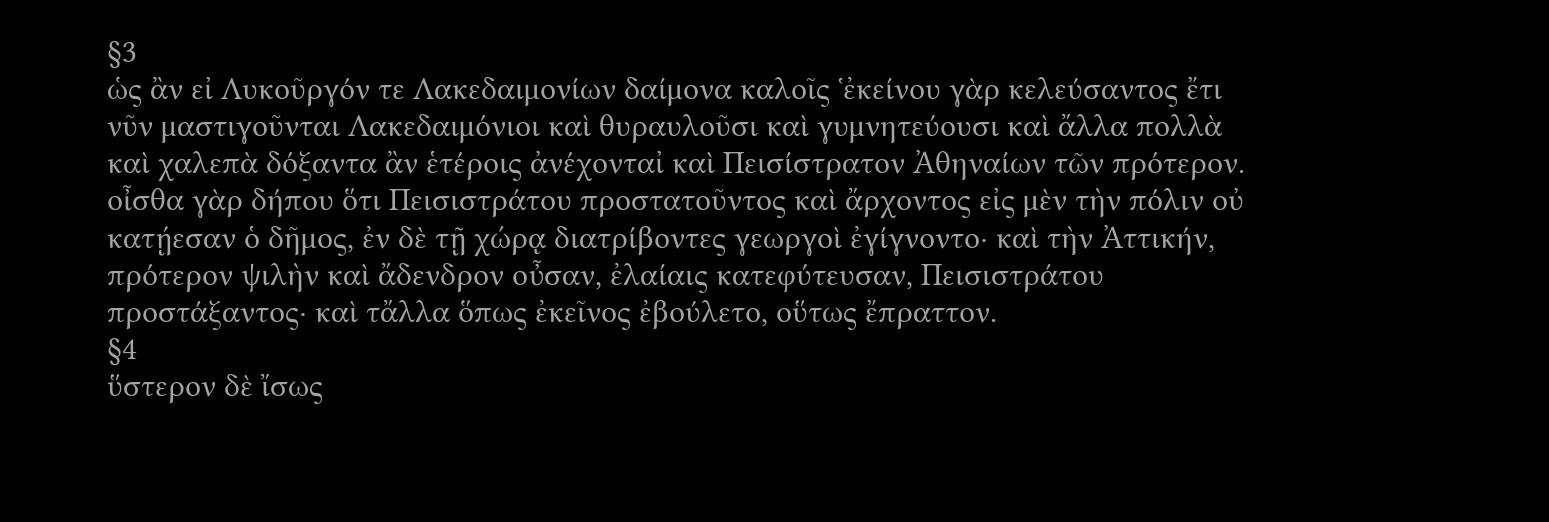§3
ὡς ἂν εἰ Λυκοῦργόν τε Λακεδαιμονίων δαίμονα καλοῖς ʽἐκείνου γὰρ κελεύσαντος ἔτι νῦν μαστιγοῦνται Λακεδαιμόνιοι καὶ θυραυλοῦσι καὶ γυμνητεύουσι καὶ ἄλλα πολλὰ καὶ χαλεπὰ δόξαντα ἂν ἑτέροις ἀνέχονταἰ καὶ Πεισίστρατον Ἀθηναίων τῶν πρότερον. οἶσθα γὰρ δήπου ὅτι Πεισιστράτου προστατοῦντος καὶ ἄρχοντος εἰς μὲν τὴν πόλιν οὐ κατῄεσαν ὁ δῆμος, ἐν δὲ τῇ χώρᾳ διατρίβοντες γεωργοὶ ἐγίγνοντο· καὶ τὴν Ἀττικήν, πρότερον ψιλὴν καὶ ἄδενδρον οὖσαν, ἐλαίαις κατεφύτευσαν, Πεισιστράτου προστάξαντος· καὶ τἄλλα ὅπως ἐκεῖνος ἐβούλετο, οὕτως ἔπραττον.
§4
ὕστερον δὲ ἴσως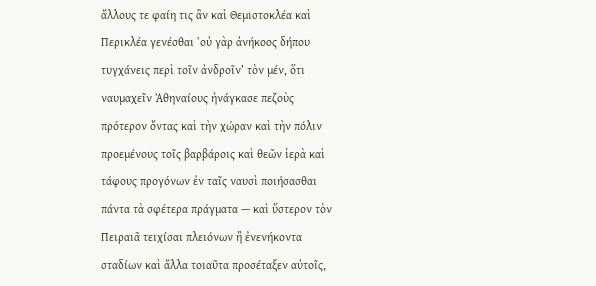ἄλλους τε φαίη τις ἂν καὶ Θεμιστοκλέα καὶ Περικλέα γενέσθαι ʽοὐ γὰρ ἀνήκοος δήπου τυγχάνεις περὶ τοῖν ἀνδροῖν’ τὸν μέν, ὅτι ναυμαχεῖν Ἀθηναίους ἠνάγκασε πεζοὺς πρότερον ὄντας καὶ τὴν χώραν καὶ τὴν πόλιν προεμένους τοῖς βαρβάροις καὶ θεῶν ἱερὰ καὶ τάφους προγόνων ἐν ταῖς ναυσὶ ποιήσασθαι πάντα τὰ σφέτερα πράγματα — καὶ ὕστερον τὸν Πειραιᾶ τειχίσαι πλειόνων ἢ ἐνενήκοντα σταδίων καὶ ἄλλα τοιαῦτα προσέταξεν αὐτοῖς,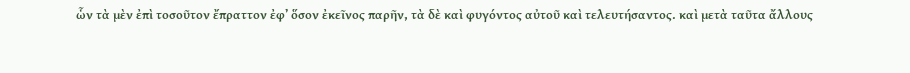ὧν τὰ μὲν ἐπὶ τοσοῦτον ἔπραττον ἐφ’ ὅσον ἐκεῖνος παρῆν, τὰ δὲ καὶ φυγόντος αὐτοῦ καὶ τελευτήσαντος. καὶ μετὰ ταῦτα ἄλλους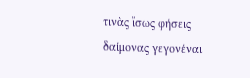τινὰς ἴσως φήσεις δαίμονας γεγονέναι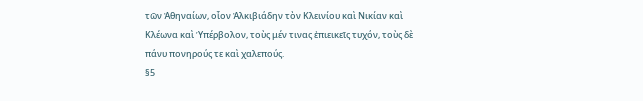τῶν Ἀθηναίων, οἷον Ἀλκιβιάδην τὸν Κλεινίου καὶ Νικίαν καὶ Κλέωνα καὶ Ὑπέρβολον, τοὺς μέν τινας ἐπιεικεῖς τυχόν, τοὺς δὲ πάνυ πονηρούς τε καὶ χαλεπούς.
§5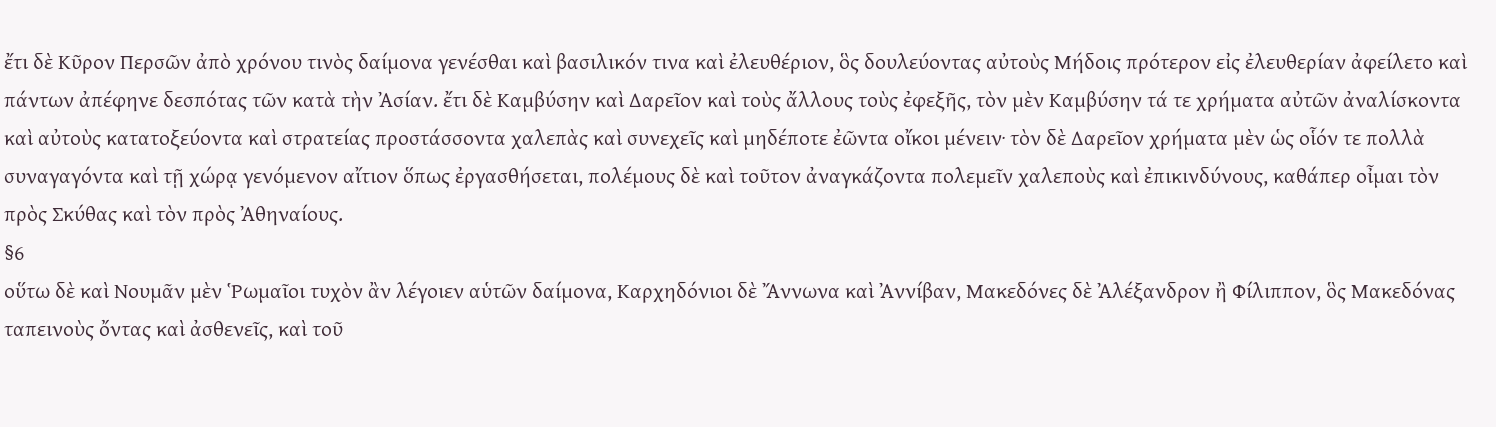ἔτι δὲ Κῦρον Περσῶν ἀπὸ χρόνου τινὸς δαίμονα γενέσθαι καὶ βασιλικόν τινα καὶ ἐλευθέριον, ὃς δουλεύοντας αὐτοὺς Μήδοις πρότερον εἰς ἐλευθερίαν ἀφείλετο καὶ πάντων ἀπέφηνε δεσπότας τῶν κατὰ τὴν Ἀσίαν. ἔτι δὲ Καμβύσην καὶ Δαρεῖον καὶ τοὺς ἄλλους τοὺς ἐφεξῆς, τὸν μὲν Καμβύσην τά τε χρήματα αὐτῶν ἀναλίσκοντα καὶ αὐτοὺς κατατοξεύοντα καὶ στρατείας προστάσσοντα χαλεπὰς καὶ συνεχεῖς καὶ μηδέποτε ἐῶντα οἴκοι μένειν· τὸν δὲ Δαρεῖον χρήματα μὲν ὡς οἷόν τε πολλὰ συναγαγόντα καὶ τῇ χώρᾳ γενόμενον αἴτιον ὅπως ἐργασθήσεται, πολέμους δὲ καὶ τοῦτον ἀναγκάζοντα πολεμεῖν χαλεποὺς καὶ ἐπικινδύνους, καθάπερ οἶμαι τὸν πρὸς Σκύθας καὶ τὸν πρὸς Ἀθηναίους.
§6
οὕτω δὲ καὶ Νουμᾶν μὲν Ῥωμαῖοι τυχὸν ἂν λέγοιεν αὑτῶν δαίμονα, Καρχηδόνιοι δὲ Ἄννωνα καὶ Ἀννίβαν, Μακεδόνες δὲ Ἀλέξανδρον ἢ Φίλιππον, ὃς Μακεδόνας ταπεινοὺς ὄντας καὶ ἀσθενεῖς, καὶ τοῦ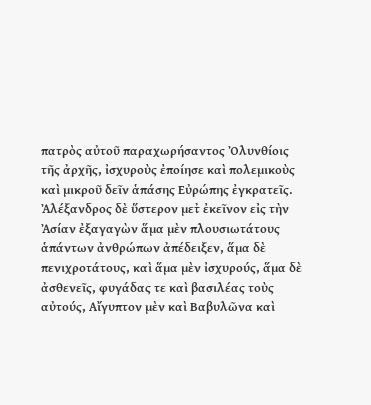πατρὸς αὐτοῦ παραχωρήσαντος Ὀλυνθίοις τῆς ἀρχῆς, ἰσχυροὺς ἐποίησε καὶ πολεμικοὺς καὶ μικροῦ δεῖν ἁπάσης Εὐρώπης ἐγκρατεῖς. Ἀλέξανδρος δὲ ὕστερον μετ̓ ἐκεῖνον εἰς τὴν Ἀσίαν ἐξαγαγὼν ἅμα μὲν πλουσιωτάτους ἁπάντων ἀνθρώπων ἀπέδειξεν, ἅμα δὲ πενιχροτάτους, καὶ ἅμα μὲν ἰσχυρούς, ἅμα δὲ ἀσθενεῖς, φυγάδας τε καὶ βασιλέας τοὺς αὐτούς, Αἴγυπτον μὲν καὶ Βαβυλῶνα καὶ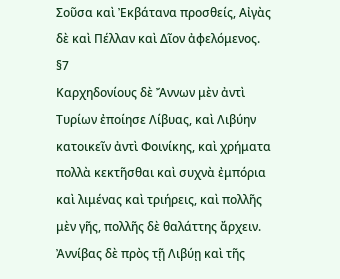Σοῦσα καὶ Ἐκβάτανα προσθείς, Αἰγὰς δὲ καὶ Πέλλαν καὶ Δῖον ἀφελόμενος.
§7
Καρχηδονίους δὲ Ἄννων μὲν ἀντὶ Τυρίων ἐποίησε Λίβυας, καὶ Λιβύην κατοικεῖν ἀντὶ Φοινίκης, καὶ χρήματα πολλὰ κεκτῆσθαι καὶ συχνὰ ἐμπόρια καὶ λιμένας καὶ τριήρεις, καὶ πολλῆς μὲν γῆς, πολλῆς δὲ θαλάττης ἄρχειν. Ἀννίβας δὲ πρὸς τῇ Λιβύῃ καὶ τῆς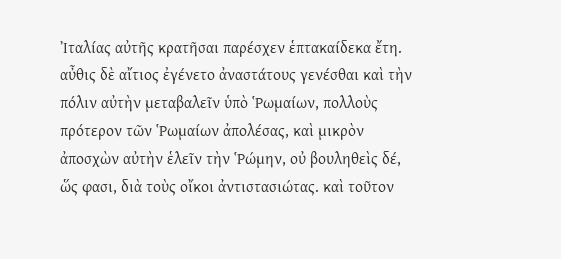Ἰταλίας αὐτῆς κρατῆσαι παρέσχεν ἑπτακαίδεκα ἔτη. αὖθις δὲ αἴτιος ἐγένετο ἀναστάτους γενέσθαι καὶ τὴν πόλιν αὐτὴν μεταβαλεῖν ὑπὸ Ῥωμαίων, πολλοὺς πρότερον τῶν Ῥωμαίων ἀπολέσας, καὶ μικρὸν ἀποσχὼν αὐτὴν ἑλεῖν τὴν Ῥώμην, οὐ βουληθεὶς δέ, ὥς φασι, διὰ τοὺς οἴκοι ἀντιστασιώτας. καὶ τοῦτον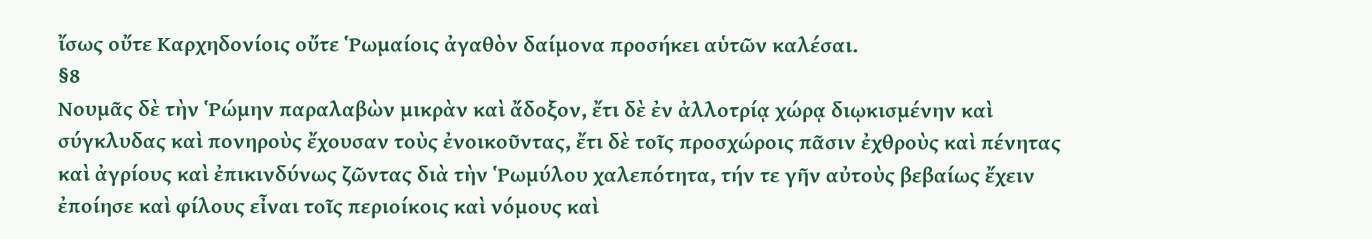ἴσως οὔτε Καρχηδονίοις οὔτε Ῥωμαίοις ἀγαθὸν δαίμονα προσήκει αὑτῶν καλέσαι.
§8
Νουμᾶς δὲ τὴν Ῥώμην παραλαβὼν μικρὰν καὶ ἄδοξον, ἔτι δὲ ἐν ἀλλοτρίᾳ χώρᾳ διῳκισμένην καὶ σύγκλυδας καὶ πονηροὺς ἔχουσαν τοὺς ἐνοικοῦντας, ἔτι δὲ τοῖς προσχώροις πᾶσιν ἐχθροὺς καὶ πένητας καὶ ἀγρίους καὶ ἐπικινδύνως ζῶντας διὰ τὴν Ῥωμύλου χαλεπότητα, τήν τε γῆν αὐτοὺς βεβαίως ἔχειν ἐποίησε καὶ φίλους εἶναι τοῖς περιοίκοις καὶ νόμους καὶ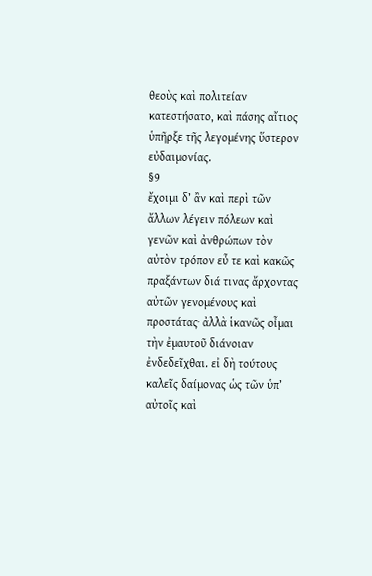θεοὺς καὶ πολιτείαν κατεστήσατο, καὶ πάσης αἴτιος ὑπῆρξε τῆς λεγομένης ὕστερον εὐδαιμονίας.
§9
ἔχοιμι δ’ ἂν καὶ περὶ τῶν ἄλλων λέγειν πόλεων καὶ γενῶν καὶ ἀνθρώπων τὸν αὐτὸν τρόπον εὖ τε καὶ κακῶς πραξάντων διά τινας ἄρχοντας αὐτῶν γενομένους καὶ προστάτας· ἀλλὰ ἱκανῶς οἶμαι τὴν ἐμαυτοῦ διάνοιαν ἐνδεδεῖχθαι. εἰ δὴ τούτους καλεῖς δαίμονας ὡς τῶν ὑπ’ αὐτοῖς καὶ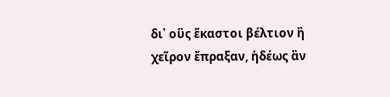δι᾽ οὓς ἕκαστοι βέλτιον ἢ χεῖρον ἔπραξαν, ἡδέως ἂν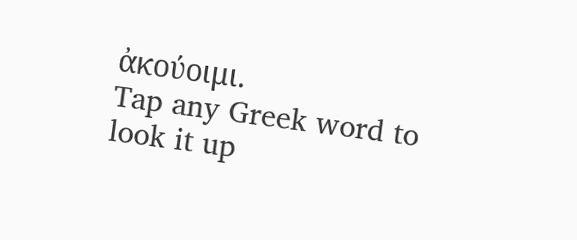ἀκούοιμι.
Tap any Greek word to look it up